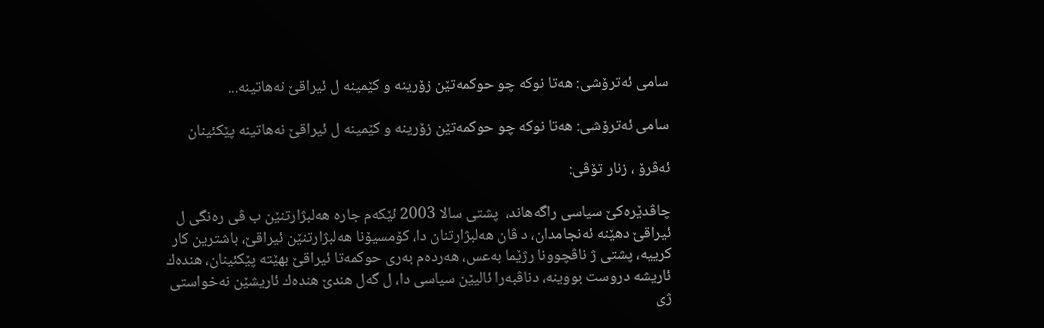سامی ئه‌ترۆشی: هه‌تا نوكه‌ چو حوكمه‌تێن زۆرینه‌ و كێمینه‌ ل ئیراقێ نه‌هاتینه‌...

سامی ئه‌ترۆشی: هه‌تا نوكه‌ چو حوكمه‌تێن زۆرینه‌ و كێمینه‌ ل ئیراقێ نه‌هاتینه‌ پێكئینان

ئه‌ڤرۆ ، زنار تۆڤی:

چاڤدێره‌كێ سیاسی راگه‌هاند،  پشتی سالا 2003 ئێكه‌م جاره‌ هه‌لبژارتنێن ب ڤی ره‌نگی ل ئیراقێ دهێنه‌ ئه‌نجامدان، د ڤان هه‌لبژارتنان دا، كۆمسیۆنا هه‌لبژارتنێن ئیراقێ، باشترین كار كرییه‌، پشتی ژ ناڤچوونا رژێما به‌عس، هه‌رده‌م به‌ری حوكمه‌تا ئیراقێ بهێته‌ پێكئینان، هنده‌ك ئاریشه‌ دروست بووینه‌، دناڤبه‌را ئالیێن سیاسی دا، ل گه‌ل هندێ‌ هنده‌ك ئاریشێن نه‌خواستی ژی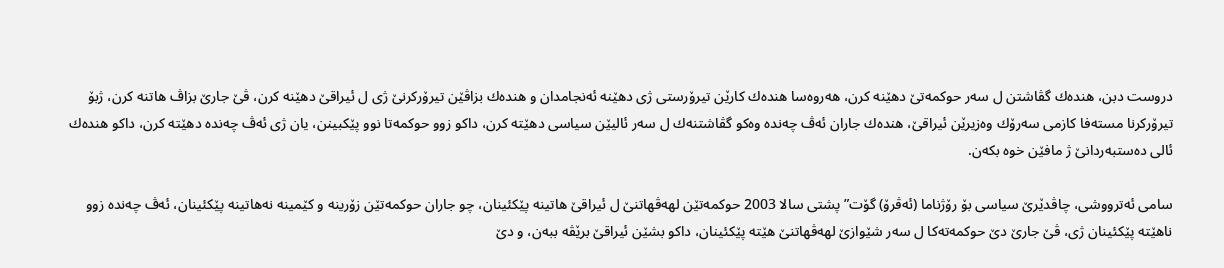دروست دبن، هنده‌ك گڤاشتن ل سه‌ر حوكمه‌تێ‌ دهێنه‌ كرن، هه‌روه‌سا هنده‌ك كارێن تیرۆرستی ژی دهێنه‌ ئه‌نجامدان و هنده‌ك بزاڤێن تیرۆركرنێ‌ ژی ل ئیراقێ دهێنه‌ كرن، ڤێ‌ جارێ‌ بزاڤ هاتنه‌ كرن، ژبۆ تیرۆركرنا مسته‌فا كازمی سه‌رۆك وه‌زیرێن ئیراقێ، هنده‌ك جاران ئه‌ڤ چه‌نده‌ وه‌كو گڤاشتنه‌ك ل سه‌ر ئالیێن سیاسی دهێته‌ كرن، داكو زوو حوكمه‌تا نوو پێكبینن، یان ژی ئه‌ڤ چه‌نده‌ دهێته‌ كرن، داكو هنده‌ك ئالی ده‌ستبه‌ردانێ‌ ژ مافێن خوه‌ بكه‌ن.

سامی ئه‌ترووشی، چاڤدێرێ سیاسی بۆ رۆژناما (ئه‌ڤرۆ) گۆت” پشتی سالا 2003 حوكمه‌تێن لهه‌ڤهاتنێ‌ ل ئیراقێ هاتینه‌ پێكئینان، چو جاران حوكمه‌تێن زۆرینه‌ و كێمینه‌ نه‌هاتینه‌ پێكئینان، ئه‌ڤ چه‌نده‌ زوو ناهێته‌ پێكئینان ژی، ڤێ‌ جارێ‌ دێ‌ حوكمه‌ته‌كا ل سه‌ر شێوازێ‌ لهه‌ڤهاتنێ‌ هێته‌ پێكئینان، داكو بشێن ئیراقێ برێڤه‌ ببه‌ن، و دێ‌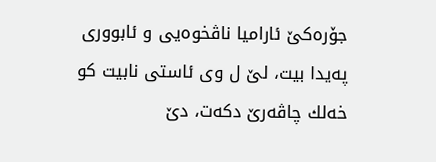جۆره‌كێ‌ ئارامیا ناڤخوه‌یی و ئابووری په‌یدا بیت، لێ‌ ل وی ئاستی نابیت كو خه‌لك چاڤه‌رێ‌ دكه‌ت، دێ‌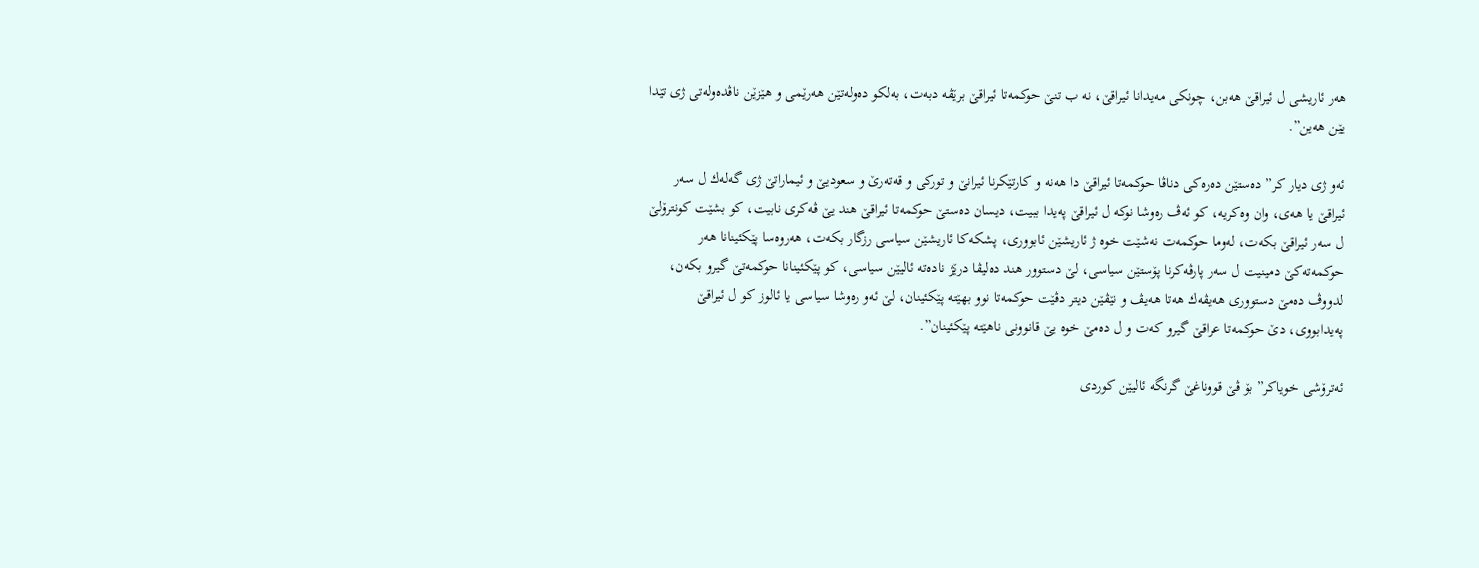هه‌ر ئاریشی ل ئیراقێ هه‌بن، چونكی مه‌یدانا ئیراقێ، نه‌ ب تنێ‌ حوكمه‌تا ئیراقێ برێڤه‌ دبه‌ت، به‌لكو ده‌وله‌تێن هه‌رێمی و هێزێن ناڤده‌وله‌تی ژی تێدا یێن هه‌ین”.

ئه‌و ژی دیار كر” ده‌ستێن ده‌ره‌كی دناڤا حوكمه‌تا ئیراقێ دا هه‌نه‌ و كارتێكرنا ئیرانێ‌ و توركی و قه‌ته‌رێ‌ و سعودیێ و ئیماراتێ‌ ژی گه‌له‌ك ل سه‌ر ئیراقێ یا هه‌ی، وان وه‌كریه‌، كو ئه‌ڤ ره‌وشا نوكه‌ ل ئیراقێ په‌یدا ببیت، دیسان ده‌ستێ‌ حوكمه‌تا ئیراقێ هند یێ‌ ڤه‌كری نابیت، كو بشێت كونترۆلێ‌ ل سه‌ر ئیراقێ بكه‌ت، له‌وما حوكمه‌ت نه‌شێت خوه‌ ژ ئاریشێن ئابووری، پشكه‌كا ئاریشێن سیاسی رزگار بكه‌ت، هه‌روه‌سا پێكئینانا هه‌ر حوكمه‌ته‌كێ‌ دمینیت ل سه‌ر پارڤه‌كرنا پۆستێن سیاسی، لێ‌ دستوور هند ده‌لیڤا درێژ ناده‌ته‌ ئالیێن سیاسی، كو پێكئینانا حوكمه‌تێ‌ گیرو بكه‌ن، لدووڤ ده‌مێ‌ دستووری هه‌یڤه‌ك هه‌تا هه‌یڤ و نێڤێن دیتر دڤێت حوكمه‌تا نوو بهێته‌ پێكئینان، لێ‌ ئه‌و ره‌وشا سیاسی یا ئالوز كو ل ئیراقێ په‌یدابووی، دێ‌ حوكمه‌تا عراقێ‌ گیرو كه‌ت و ل ده‌مێ‌ خوه‌ یێ‌ قانوونی ناهێته‌ پێكئینان”.

ئه‌ترۆشی خویاكر” بۆ ڤێ‌ قووناغێ‌ گرنگه‌ ئالیێن كوردی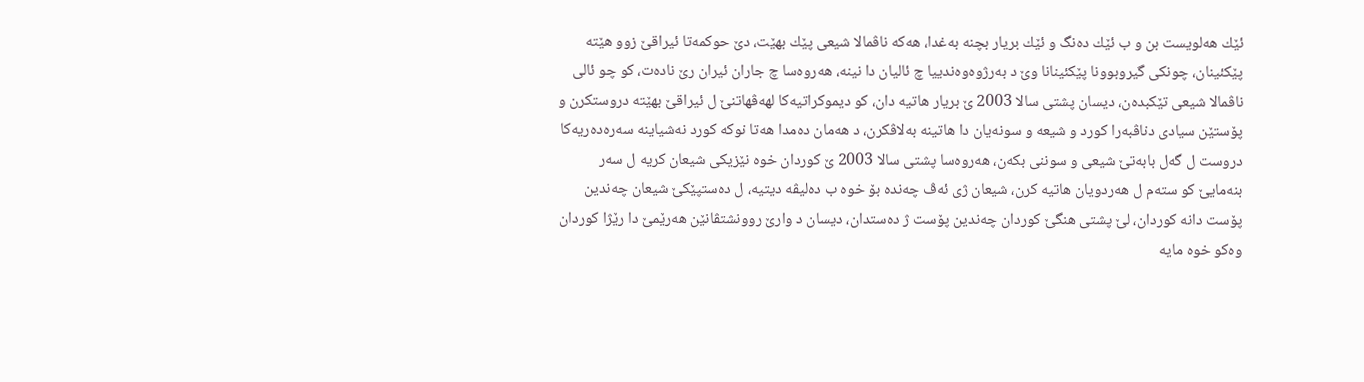ئێك هه‌لویست بن و ب ئێك ده‌نگ و ئێك بریار بچنه‌ به‌غدا، هه‌كه‌ ناڤمالا شیعی پێك بهێت، دێ‌ حوكمه‌تا ئیراقێ زوو هێته‌ پێكئینان، چونكی گیروبوونا پێكئینانا وێ د به‌رژوه‌وه‌ندییا چ ئالیان دا نینه‌، هه‌روه‌سا چ جاران ئیران رێ‌ ناده‌ت، كو چو ئالی ناڤمالا شیعی تێكبده‌ن، دیسان پشتی سالا 2003 ێ‌ بریار هاتیه‌ دان، كو دیموكراتیه‌كا لهه‌ڤهاتنێ‌ ل ئیراقێ بهێته‌ دروستكرن و پۆستێن سیادی دناڤبه‌را كورد و شیعه‌ و سونه‌یان دا هاتینه‌ به‌لاڤكرن، د هه‌مان ده‌مدا هه‌تا نوكه‌ كورد نه‌شیاینه‌ سه‌ره‌ده‌ریه‌كا دروست ل گه‌ل بابه‌تێ‌ شیعی و سوننی بكه‌ن، هه‌روه‌سا پشتی سالا 2003 ێ‌ كوردان خوه‌ نێزیكی شیعان كریه‌ ل سه‌ر بنه‌مایێ‌ كو سته‌م ل هه‌ردویان هاتیه‌ كرن، شیعان ژی ئه‌ڤ چه‌نده‌ بۆ خوه‌ ب ده‌لیڤه‌ دیتیه‌، ل ده‌ستپێكێ‌ شیعان چه‌ندین پۆست دانه‌ كوردان، لێ‌ پشتی هنگێ‌ كوردان چه‌ندین پۆست ژ ده‌ستدان، دیسان د وارێ‌ روونشتڤانێن هه‌رێمێ‌ دا رێژا كوردان وه‌كو خوه‌ مایه‌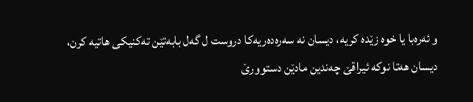و ئه‌ره‌با یا خوه‌ زێده‌ كریه‌، دیسان نه‌ سه‌ره‌ده‌ریه‌كا دروست ل گه‌ل بابه‌تێن ته‌كنیكی هاتیه‌ كرن، دیسان هه‌تا نوكه‌ ئیراقێ چه‌ندین مادێن دستوورێ‌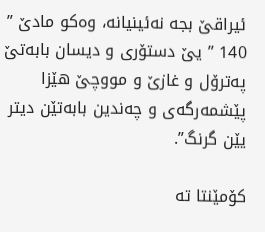ئیراقێ بجه نه‌ئینیانه‌، وه‌كو مادێ‌ ” 140 ” یێ‌ دستۆری و دیسان بابه‌تێ‌ په‌ترۆل و غازێ‌ و مووچێ‌ هێزا پێشمه‌رگه‌ی و چه‌ندین بابه‌تێن دیتر یێن گرنگ”.

کۆمێنتا تە